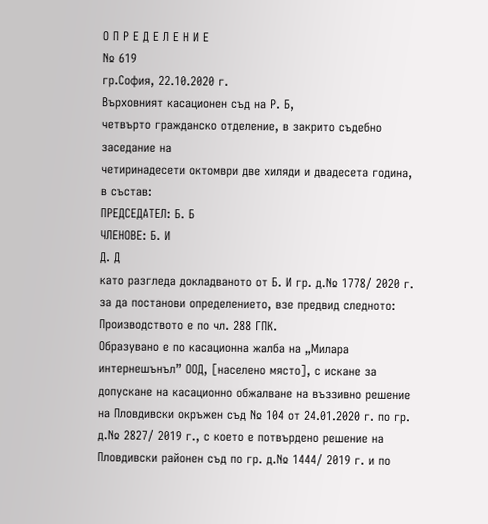О П Р Е Д Е Л Е Н И Е
№ 619
гр.София, 22.10.2020 г.
Върховният касационен съд на Р. Б,
четвърто гражданско отделение, в закрито съдебно заседание на
четиринадесети октомври две хиляди и двадесета година, в състав:
ПРЕДСЕДАТЕЛ: Б. Б
ЧЛЕНОВЕ: Б. И
Д. Д
като разгледа докладваното от Б. И гр. д.№ 1778/ 2020 г.
за да постанови определението, взе предвид следното:
Производството е по чл. 288 ГПК.
Образувано е по касационна жалба на „Милара интернешънъл” ООД, [населено място], с искане за допускане на касационно обжалване на въззивно решение на Пловдивски окръжен съд № 104 от 24.01.2020 г. по гр. д.№ 2827/ 2019 г., с което е потвърдено решение на Пловдивски районен съд по гр. д.№ 1444/ 2019 г. и по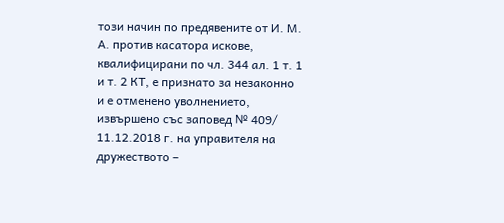този начин по предявените от И. М. А. против касатора искове, квалифицирани по чл. 344 ал. 1 т. 1 и т. 2 КТ, е признато за незаконно и е отменено уволнението, извършено със заповед № 409/ 11.12.2018 г. на управителя на дружеството –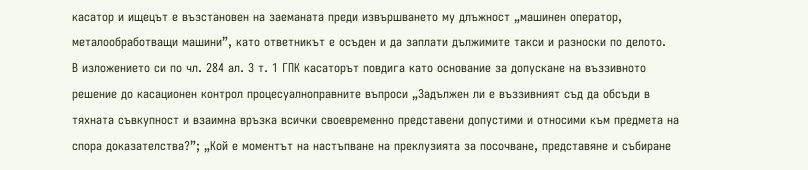касатор и ищецът е възстановен на заеманата преди извършването му длъжност „машинен оператор, металообработващи машини”, като ответникът е осъден и да заплати дължимите такси и разноски по делото.
В изложението си по чл. 284 ал. 3 т. 1 ГПК касаторът повдига като основание за допускане на въззивното решение до касационен контрол процесуалноправните въпроси „Задължен ли е въззивният съд да обсъди в тяхната съвкупност и взаимна връзка всички своевременно представени допустими и относими към предмета на спора доказателства?”; „Кой е моментът на настъпване на преклузията за посочване, представяне и събиране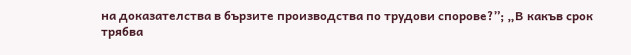на доказателства в бързите производства по трудови спорове?”; „В какъв срок трябва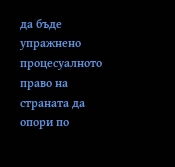да бъде упражнено процесуалното право на страната да опори по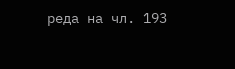реда на чл. 193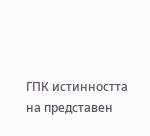ГПК истинността на представен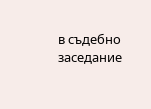в съдебно заседание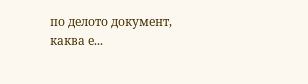по делото документ, каква е...